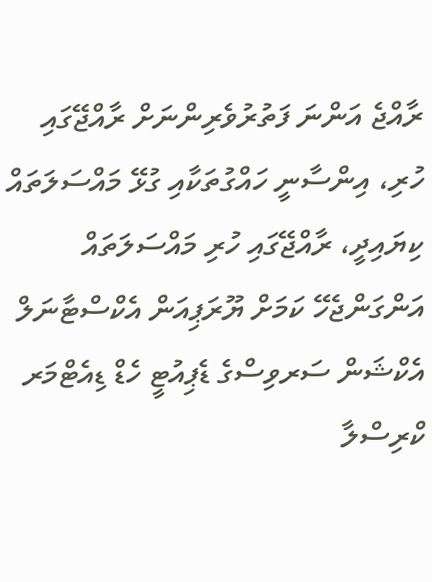ރާއްޖެ އަންނަ ފަތުރުވެރިންނަށް ރާއްޖޭގައި ހުރި، އިންސާނީ ހައްގުތަކާއި ގުޅޭ މައްސަލަތައް ކިޔައިދީ، ރާއްޖޭގައި ހުރި މައްސަލަތައް އަންގަންޖެހޭ ކަމަށް ޔޫރަޕިއަން އެކްސްޓާނަލް އެކްޝަން ސަރވިސްގެ ޑެޕިއުޓީ ހެޑް ޑިއެޓްމަރ ކްރިސްލާ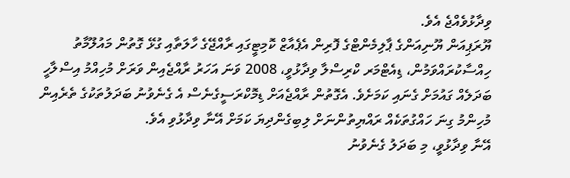ވިދާޅުވެއްޖެ އެވެ.
ޔޫރަޕިއަން ޔޫނިއަންގެ ޕާލިމެންޓްގެ ފޮރިން އެޕެއާޒް ކޮމިޓީގައި ރާއްޖޭގެ ހާލަތާއި ގުޅޭ ގޮތުން މައުލޫމާތު ހިއްސާކުރައްވަމުން، ޑިއެޓްމަރ ކްރިސްލާ ވިދާޅުވީ، 2008 ވަނަ އަހަރު ރާއްޖެއިން ވަރަށް މުހިއްމު އިސްލާހީ ބަދަލެއް ގައުމަށް ގެނައި ކަމަށެވެ. އެގޮތުން ރާއްޖެއަށް ޑިމޮކްރަސީގެނެސް އެ ގެނެވުނު ބަދަލުތަކުގެ ތެރެއިން މުހިންމު ގިނަ ހައްގުތަކެއް ރައްޔިތުންނަށް ލިބިގެންދިޔަ ކަމަށް އޭނާ ވިދާޅުވި އެވެ.
އޭނާ ވިދާޅުވީ، މި ބަދަލު ގެނެވުނު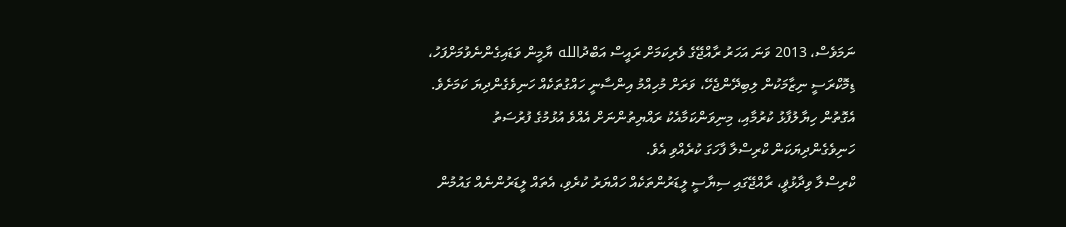ނަމަވެސް، 2013 ވަނަ އަހަރު ރާއްޖޭގެ ވެރިކަމަށް ރައީސް އަބްދުالله ޔާމީން ވަޑައިގެންނެވުމަށްފަހު، ޑިމޮކްރަސީ ނިޒާމަކުން ލިބިދޭންޖެހޭ، ވަރަށް މުހިއްމު އިންސާނީ ހައްގުތަކެއް ހަނިވެގެންދިޔަ ކަމަށެވެ. އެގޮތުން ހިޔާލުފާޅު ކުރުމާއި، މިނިވަންކަމާއެކު ރައްޔިތުންނަށް އެއްވެ އުޅުމުގެ ފުރުސަތު ހަނިވެގެންދިޔަކަން ކްރިސްލާ ފާހަގަ ކުރެއްވި އެވެ.
ކްރިސްލާ ވިދާޅުޥީ، ރާއްޖޭގައި ސިޔާސީ ލީޑަރުންތަކެއް ހައްޔަރު ކުރެވި، އެތައް ލީޑަރުންނެއް ގައުމުން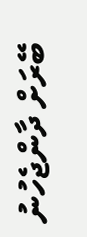ބޭރަށް ދާންޖެހުނު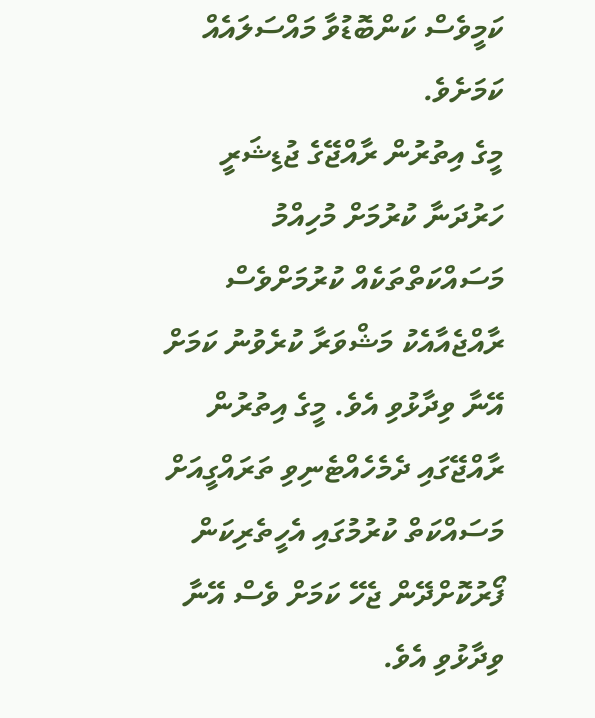ކަމީވެސް ކަންބޮޑުވާ މައްސަލައެއް ކަމަށެވެ.
މީގެ އިތުރުން ރާއްޖޭގެ ޖުޑިޝަރީ ހަރުދަނާ ކުރުމަށް މުހިއްމު މަސައްކަތްތަކެއް ކުރުމަށްވެސް ރާއްޖެއާއެކު މަޝްވަރާ ކުރެވުނު ކަމަށް އޭނާ ވިދާޅުވި އެވެ. މީގެ އިތުރުން ރާއްޖޭގައި ދެމެހެއްޓެނިވި ތަރައްގީއަށް މަސައްކަތް ކުރުމުގައި އެހީތެރިކަން ފޯރުކޮށްދޭން ޖެހޭ ކަމަށް ވެސް އޭނާ ވިދާޅުވި އެވެ.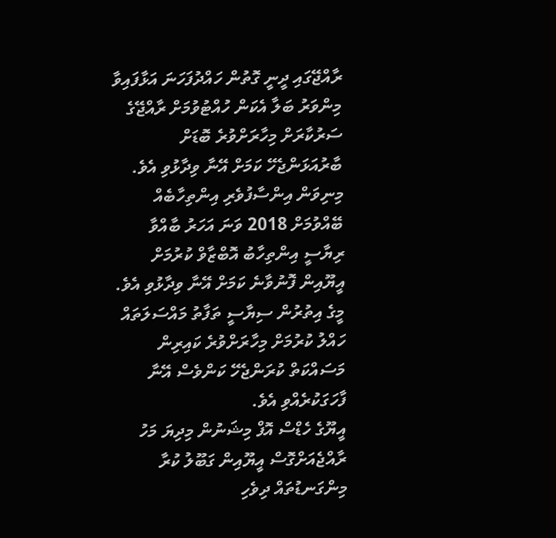ރާއްޖޭގައި ދީނީ ގޮތުން ހައްދުފަހަނަ އަޅާފައިވާ މިންވަރު ބަލާ އެކަން ހުއްޓުވުމަށް ރާއްޖޭގެ ސަރުކާރަށް މިހާރަށްވުރެ ބޮޑަށް ބާރުއަޅަންޖެހޭ ކަމަށް އޭނާ ވިދާޅުވި އެވެ.
މިނިވަން އިންސާފުވެރި އިންތިހާބެއް ބޭއްވުމަށް 2018 ވަނަ އަހަރު ބާއްވާ ރިޔާސީ އިންތިހާބު އޮބްޒާވް ކުރުމަށް އީޔޫއިން ފޮނުވާނެ ކަމަށް އޭނާ ވިދާޅުވި އެވެ. މީގެ އިތުރުން ސިޔާސީ ތަފާތު މައްސަލަތައް ހައްލު ކުރުމަށް މިހާރަށްވުރެ ކައިރިން މަސައްކަތް ކުރަންޖެހޭ ކަންވެސް އޭނާ ފާހަގަކުރެއްވި އެވެ.
އީޔޫގެ ހެޑްސް އޮފް މިޝަނުން މިދިޔަ މަހު ރާއްޖެއަށްގޮސް އީޔޫއިން ގަބޫލު ކުރާ މިންގަނޑުތައް ދިވެހި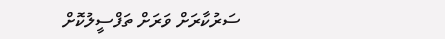ސަރުކާރަށް ވަރަށް ތަފްސީލުކޮށް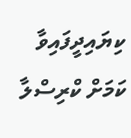ކިޔައިދީފައިވާ ކަމަށް ކްރިސްލާ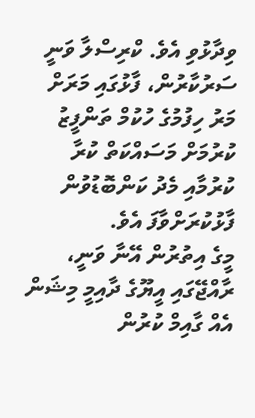ވިދާޅުވި އެވެ. ކްރިސްލާ ވަނީ ސަރުކާރުން، ފާޅުގައި މަރަށް މަރު ހިފުމުގެ ހުކުމް ތަންފީޒު ކުރުމަށް މަސައްކަތް ކުރާ ކުރުމާއި މެދު ކަންބޮޑުވުން ފާޅުކުރަށްވާފަ އެވެ.
މީގެ އިތުރުން އޭނާ ވަނީ، ރާއްޖޭގައި އީޔޫގެ ދާއިމީ މިޝަން އެއް ގާއިމް ކުރުން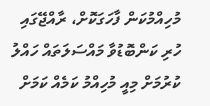މުހިއްމުކަން ފާހަގަކޮށް، ރާއްޖޭގައި ހުރި ކަންބޮޑުވާ މައްސަލަތައް ހައްލު ކުރުމަށް މިއީ މުހިއްމު ކަމެއް ކަމަށް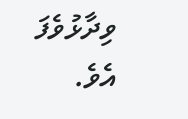ވިދާޅުވެފަ އެވެ.